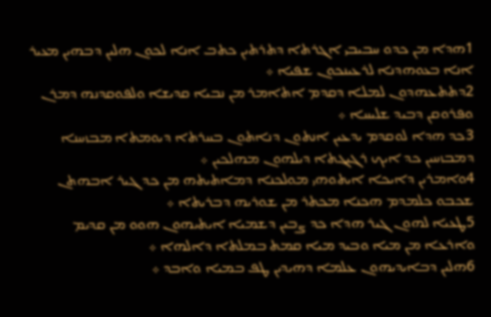1ܗܕܐ ܡܢ ܟܕܘ ܚܒܝܒܝ ܐܓܪܬܐ ܕܬܪܬܝܢ ܟܬܒ ܐܢܐ ܠܟܘܢ ܗܠܝܢ ܕܒܗܝܢ ܡܥܝܪ ܐܢܐ ܒܥܘܗܕܢܐ ܠܪܥܝܢܟܘܢ ܫܦܝܐ ܀
2ܕܬܬܥܗܕܘܢ ܠܡܠܐ ܕܩܕܡ ܐܬܐܡܪ ܡܢ ܢܒܝܐ ܩܕܝܫܐ ܘܠܦܘܩܕܢܗ ܕܡܪܢ ܘܦܪܘܩܢ ܕܒܝܕ ܫܠܝܚܐ ܀
3ܟܕ ܗܕܐ ܠܘܩܕܡ ܝܕܥܝܢ ܐܢܬܘܢ ܕܢܐܬܘܢ ܒܚܪܬܐ ܕܝܘܡܬܐ ܡܒܙܚܢܐ ܕܡܒܙܚܝܢ ܟܕ ܐܝܟ ܪܓܝܓܬܐ ܕܝܠܗܘܢ ܡܗܠܟܝܢ ܀
4ܘܐܡܪܝܢ ܕܐܝܟܐ ܐܝܬܘܗܝ ܡܘܠܟܢܐ ܕܡܐܬܝܬܗ ܡܢ ܟܕ ܓܝܪ ܐܒܗܬܢ ܫܟܒܘ ܟܠܡܕܡ ܗܟܢܐ ܡܟܬܪ ܡܢ ܫܘܪܝܗ ܕܒܪܝܬܐ ܀
5ܛܥܝܐ ܠܗܘܢ ܓܝܪ ܗܕܐ ܟܕ ܨܒܝܢ ܕܫܡܝܐ ܐܝܬܝܗܘܢ ܗܘܘ ܡܢ ܩܕܝܡ ܘܐܪܥܐ ܡܢ ܡܝܐ ܘܒܝܕ ܡܝܐ ܩܡܬ ܒܡܠܬܐ ܕܐܠܗܐ ܀
6ܗܠܝܢ ܕܒܐܝܕܝܗܘܢ ܥܠܡܐ ܕܗܝܕܝܢ ܛܦ ܒܡܝܐ ܘܐܒܕ ܀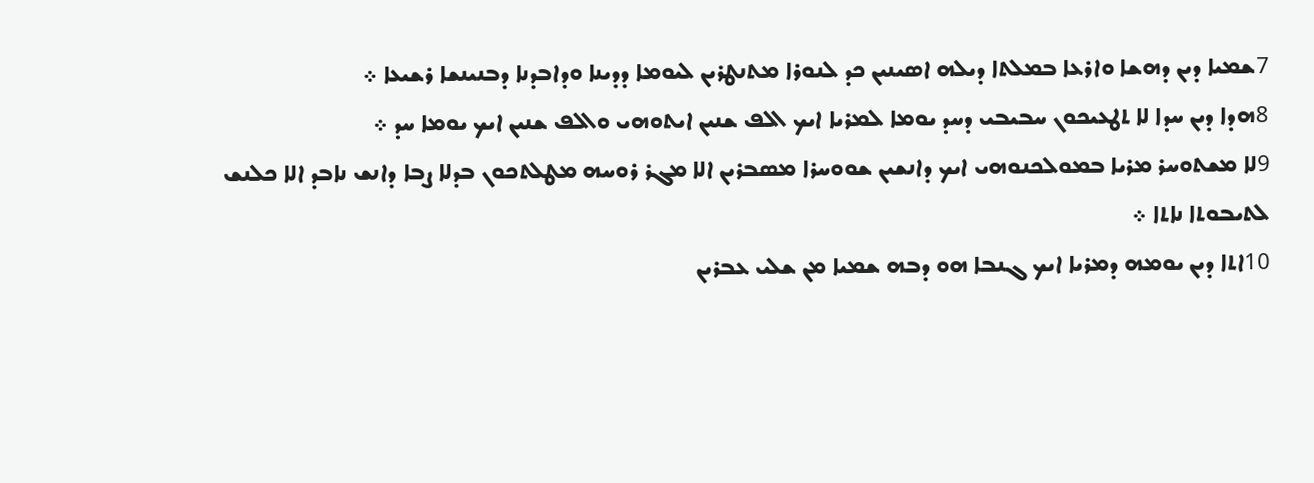7ܫܡܝܐ ܕܝܢ ܕܗܫܐ ܘܐܪܥܐ ܒܡܠܬܐ ܕܝܠܗ ܐܤܝܢܝܢ ܟܕ ܠܢܘܪܐ ܡܬܢܛܪܝܢ ܠܝܘܡܐ ܕܕܝܢܐ ܘܕܐܒܕܢܐ ܕܒܢܝܢܫܐ ܪܫܝܥܐ ܀
8ܗܕܐ ܕܝܢ ܚܕܐ ܠܐ ܬܛܥܝܟܘܢ ܚܒܝܒܝ ܕܚܕ ܝܘܡܐ ܠܡܪܝܐ ܐܝܟ ܐܠܦ ܫܢܝܢ ܐܝܬܘܗܝ ܘܐܠܦ ܫܢܝܢ ܐܝܟ ܝܘܡܐ ܚܕ ܀
9ܠܐ ܡܫܬܘܚܪ ܡܪܝܐ ܒܡܘܠܟܢܘܗܝ ܐܝܟ ܕܐܢܫܝܢ ܫܘܘܚܪܐ ܡܤܒܪܝܢ ܐܠܐ ܡܓܪ ܪܘܚܗ ܡܛܠܬܟܘܢ ܒܕܠܐ ܨܒܐ ܕܐܢܫ ܢܐܒܕ ܐܠܐ ܟܠܢܫ ܠܬܝܒܘܬܐ ܢܐܬܐ ܀
10ܐܬܐ ܕܝܢ ܝܘܡܗ ܕܡܪܝܐ ܐܝܟ ܓܢܒܐ ܗܘ ܕܒܗ ܫܡܝܐ ܡܢ ܫܠܝ ܥܒܪܝܢ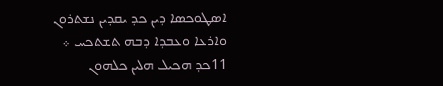ܐܤܛܘܟܤܐ ܕܝܢ ܟܕ ܝܩܕܝܢ ܢܫܬܪܘܢ ܘܐܪܥܐ ܘܥܒܕܐ ܕܒܗ ܬܫܬܟܚ ܀
11ܟܕ ܗܟܝܠ ܗܠܝܢ ܟܠܗܘܢ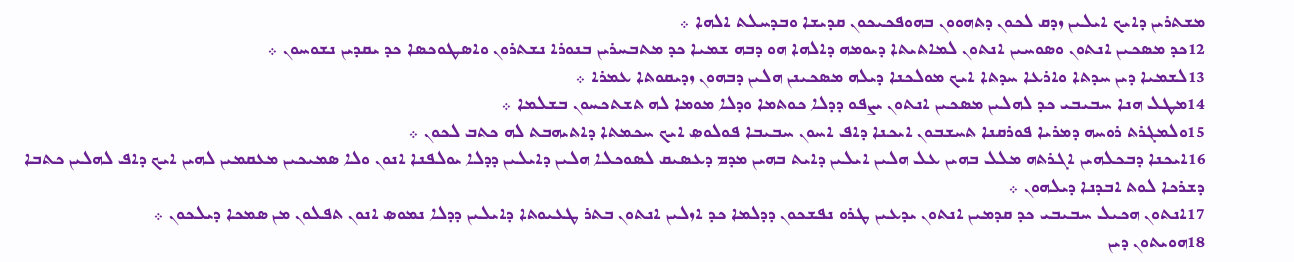ܡܫܬܪܝܢ ܕܐܝܟ ܐܝܠܝܢ ܙܕܩ ܠܟܘܢ ܕܬܗܘܘܢ ܒܗܘܦܟܝܟܘܢ ܩܕܝܫܐ ܘܒܕܚܠܬ ܐܠܗܐ ܀
12ܟܕ ܡܤܟܝܢ ܐܢܬܘܢ ܘܤܘܚܝܢ ܐܢܬܘܢ ܠܡܐܬܝܬܐ ܕܝܘܡܗ ܕܐܠܗܐ ܗܘ ܕܒܗ ܫܡܝܐ ܟܕ ܡܬܒܚܪܝܢ ܒܢܘܪܐ ܢܫܬܪܘܢ ܘܐܤܛܘܟܤܐ ܟܕ ܝܩܕܝܢ ܢܫܘܚܘܢ ܀
13ܠܫܡܝܐ ܕܝܢ ܚܕܬܐ ܘܐܪܥܐ ܚܕܬܐ ܐܝܟ ܡܘܠܟܢܐ ܕܝܠܗ ܡܤܟܝܢܢ ܗܠܝܢ ܕܒܗܘܢ ܙܕܝܩܘܬܐ ܥܡܪܐ ܀
14ܡܛܠ ܗܢܐ ܚܒܝܒܝ ܟܕ ܠܗܠܝܢ ܡܤܟܝܢ ܐܢܬܘܢ ܝܨܦܘ ܕܕܠܐ ܟܘܬܡܐ ܘܕܠܐ ܡܘܡܐ ܠܗ ܬܫܬܟܚܘܢ ܒܫܠܡܐ ܀
15ܘܠܡܓܪܬ ܪܘܚܗ ܕܡܪܝܐ ܦܘܪܩܢܐ ܬܚܫܒܘܢ ܐܝܟܢܐ ܕܐܦ ܐܚܘܢ ܚܒܝܒܐ ܦܘܠܘܤ ܐܝܟ ܚܟܡܬܐ ܕܐܬܝܗܒܬ ܠܗ ܟܬܒ ܠܟܘܢ ܀
16ܐܝܟܢܐ ܕܒܟܠܗܝܢ ܐܓܪܬܗ ܡܠܠ ܒܗܝܢ ܥܠ ܗܠܝܢ ܐܝܠܝܢ ܕܐܝܬ ܒܗܝܢ ܡܕܡ ܕܥܤܝܩ ܠܤܘܟܠܐ ܗܠܝܢ ܕܐܝܠܝܢ ܕܕܠܐ ܝܘܠܦܢܐ ܐܢܘܢ ܘܠܐ ܤܡܝܟܝܢ ܡܥܩܡܝܢ ܠܗܝܢ ܐܝܟ ܕܐܦ ܠܗܠܝܢ ܟܬܒܐ ܕܫܪܟܐ ܠܘܬ ܐܒܕܢܐ ܕܝܠܗܘܢ ܀
17ܐܢܬܘܢ ܗܟܝܠ ܚܒܝܒܝ ܟܕ ܩܕܡܝܢ ܐܢܬܘܢ ܝܕܥܝܢ ܛܪܘ ܢܦܫܟܘܢ ܕܕܠܡܐ ܟܕ ܐܙܠܝܢ ܐܢܬܘܢ ܒܬܪ ܛܥܝܘܬܐ ܕܐܝܠܝܢ ܕܕܠܐ ܢܡܘܤ ܐܢܘܢ ܬܦܠܘܢ ܡܢ ܤܡܟܐ ܕܝܠܟܘܢ ܀
18ܗܘܝܬܘܢ ܕܝܢ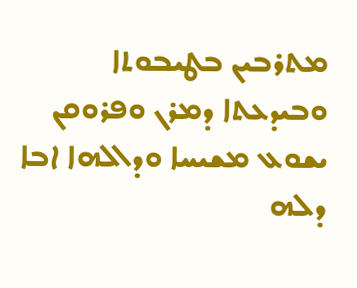ܡܬܪܒܝܢ ܒܛܝܒܘܬܐ ܘܒܝܕܥܬܐ ܕܡܪܢ ܘܦܪܘܩܢ ܝܫܘܥ ܡܫܝܚܐ ܘܕܐܠܗܐ ܐܒܐ ܕܠܗ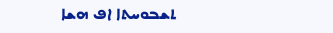ܬܫܒܘܚܬܐ ܐܦ ܗܫܐ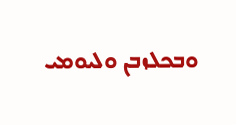ܘܒܟܠܙܒܢ ܘܠܝܘܡܝ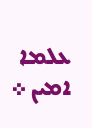ܥܠܡܐ ܐܡܝܢ ܀